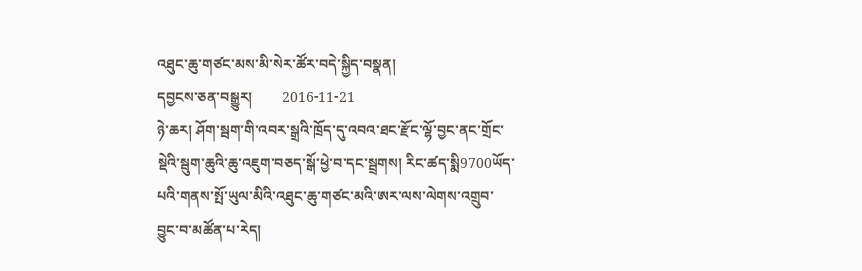འཐུང་ཆུ་གཙང་མས་མི་སེར་ཚོར་བདེ་སྐྱིད་བསྣན།
དབྱངས་ཅན་བསྒྱུར།        2016-11-21
ཉེ་ཆར། ཤོག་སྦག་གི་འབར་སྒྲའི་ཁྲོད་དུ་འབའ་ཐང་རྫོང་ལྷོ་བྱང་ནང་གྲོང་སྡེའི་སྦུག་ཆུའི་ཆུ་འཇུག་བཅད་སྒོ་ཕྱེ་བ་དང་སྦྲགས། རིང་ཚད་སྨི9700ཡོད་པའི་གནས་སྤོ་ཡུལ་མིའི་འཐུང་ཆུ་གཙང་མའི་ཨར་ལས་ལེགས་འགྲུབ་བྱུང་བ་མཚོན་པ་རེད།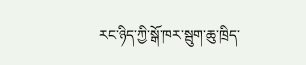རང་ཉིད་ཀྱི་སྒོ་ཁར་སྦུག་ཆུ་ཁྲིད་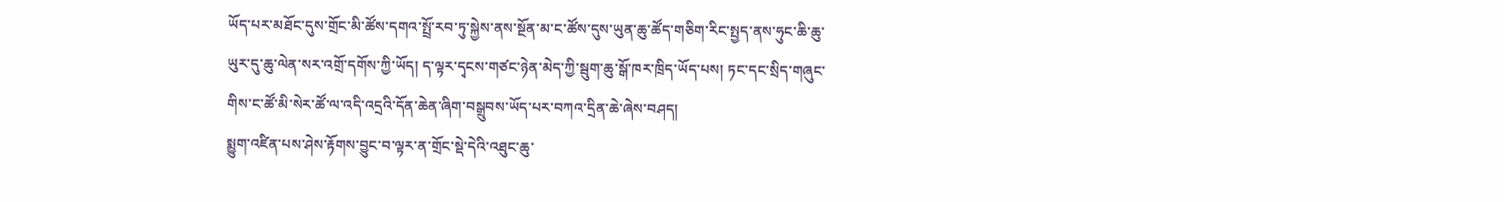ཡོད་པར་མཐོང་དུས་གྲོང་མི་ཚོས་དགའ་སྤྲོ་རབ་ཏུ་སྐྱེས་ནས་སྔོན་མ་ང་ཚོས་དུས་ཡུན་ཆུ་ཚོད་གཅིག་རིང་སྤྱད་ནས་ཧུང་ཆི་ཆུ་ཡུར་དུ་ཆུ་ལེན་སར་འགྲོ་དགོས་ཀྱི་ཡོད། ད་ལྟར་དྭངས་གཙང་ཉེན་མེད་ཀྱི་སྦུག་ཆུ་སྒོ་ཁར་ཁྲིད་ཡོད་པས། ཏང་དང་སྲིད་གཞུང་གིས་ང་ཚོ་མི་སེར་ཚོ་ལ་འདི་འདྲའི་དོན་ཆེན་ཞིག་བསྒྲུབས་ཡོད་པར་བཀའ་དྲིན་ཆེ་ཞེས་བཤད།
སྨྱུག་འཛིན་པས་ཤེས་རྟོགས་བྱུང་བ་ལྟར་ན་གྲོང་སྡེ་དེའི་འཐུང་ཆུ་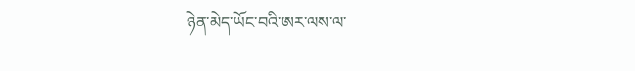ཉེན་མེད་ཡོང་བའི་ཨར་ལས་ལ་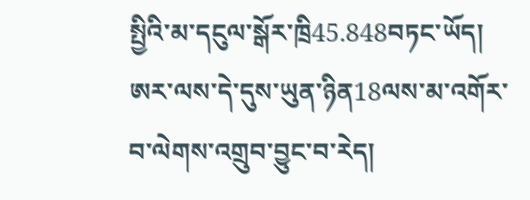སྤྱིའི་མ་དངུལ་སྒོར་ཁྲི45.848བཏང་ཡོད། ཨར་ལས་དེ་དུས་ཡུན་ཉིན18ལས་མ་འགོར་བ་ལེགས་འགྲུབ་བྱུང་བ་རེད།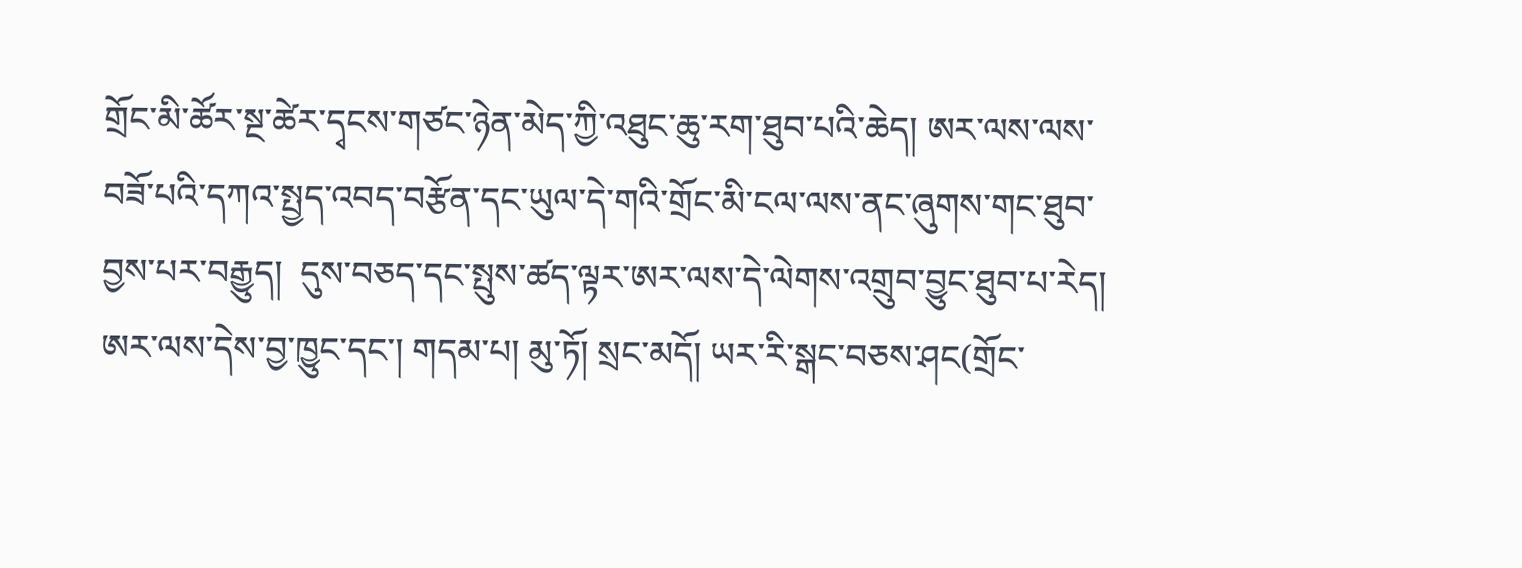གྲོང་མི་ཚོར་སྔ་ཚེར་དྭངས་གཙང་ཉེན་མེད་ཀྱི་འཐུང་ཆུ་རག་ཐུབ་པའི་ཆེད། ཨར་ལས་ལས་བཟོ་པའི་དཀའ་སྤྱད་འབད་བརྩོན་དང་ཡུལ་དེ་གའི་གྲོང་མི་ངལ་ལས་ནང་ཞུགས་གང་ཐུབ་བྱས་པར་བརྒྱུད།  དུས་བཅད་དང་སྤུས་ཚད་ལྟར་ཨར་ལས་དེ་ལེགས་འགྲུབ་བྱུང་ཐུབ་པ་རེད། ཨར་ལས་དེས་བྱ་ཁྱུང་དང་། གདམ་པ། མུ་ཏོ། སྲང་མདོ། ཡར་རི་སྒང་བཅས་ཤང(གྲོང་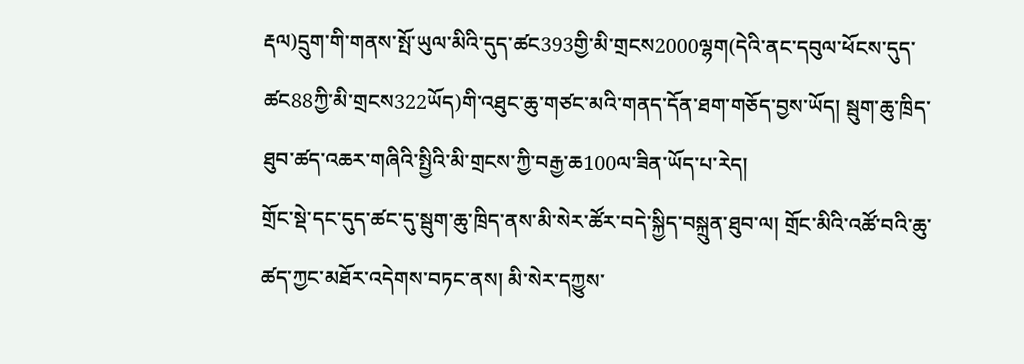རྡལ)དྲུག་གི་གནས་སྤོ་ཡུལ་མིའི་དུད་ཚང393གྱི་མི་གྲངས2000ལྷག(དེའི་ནང་དབུལ་ཕོངས་དུད་ཚང88ཀྱི་མི་གྲངས322ཡོད)གི་འཐུང་ཆུ་གཙང་མའི་གནད་དོན་ཐག་གཅོད་བྱས་ཡོད། སྦུག་ཆུ་ཁྲིད་ཐུབ་ཚད་འཆར་གཞིའི་སྤྱིའི་མི་གྲངས་ཀྱི་བརྒྱ་ཆ100ལ་ཟིན་ཡོད་པ་རེད།
གྲོང་སྡེ་དང་དུད་ཚང་དུ་སྦུག་ཆུ་ཁྲིད་ནས་མི་སེར་ཚོར་བདེ་སྐྱིད་བསྐྲུན་ཐུབ་ལ། གྲོང་མིའི་འཚོ་བའི་ཆུ་ཚད་ཀྱང་མཐོར་འདེགས་བཏང་ནས། མི་སེར་དཀྱུས་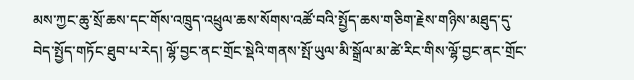མས་ཀྱང་ཆུ་སྲོ་ཆས་དང་གོས་འཁྲུད་འཕྲུལ་ཆས་སོགས་འཚོ་བའི་སྤྱོད་ཆས་གཅིག་རྗེས་གཉིས་མཐུད་དུ་བེད་སྤྱོད་གཏོང་ཐུབ་པ་རེད། ལྷོ་བྱང་ནང་གྲོང་སྡེའི་གནས་སྤོ་ཡུལ་མི་སྒྲོལ་མ་ཚེ་རིང་གིས་ལྷོ་བྱང་ནང་གྲོང་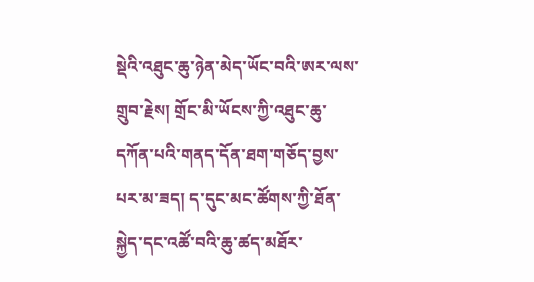སྡེའི་འཐུང་ཆུ་ཉེན་མེད་ཡོང་བའི་ཨར་ལས་གྲུབ་རྗེས། གྲོང་མི་ཡོངས་ཀྱི་འཐུང་ཆུ་དཀོན་པའི་གནད་དོན་ཐག་གཅོད་བྱས་པར་མ་ཟད། ད་དུང་མང་ཚོགས་ཀྱི་ཐོན་སྐྱེད་དང་འཚོ་བའི་ཆུ་ཚད་མཐོར་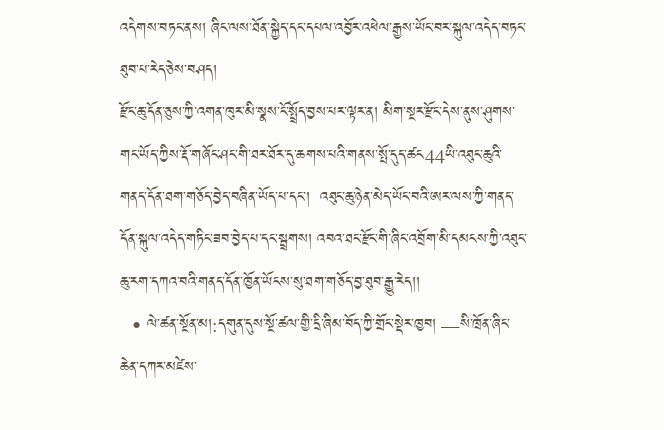འདེགས་བཏང་ནས། ཞིང་ལས་ཐོན་སྐྱེད་དང་དཔལ་འབྱོར་འཕེལ་རྒྱས་ཡོང་བར་སྐུལ་འདེད་བཏང་ཐུབ་པ་རེད་ཅེས་བཤད།
རྫོང་ཆུ་དོན་ཅུས་ཀྱི་འགན་ཁུར་མི་སྣས་ངོ་སྤྲོད་བྱས་པར་ལྟར་ན། མིག་སྔར་རྫོང་དེས་ནུས་ཤུགས་གང་ཡོད་ཀྱིས་རྡོ་གཞོང་ཤང་གི་ཐར་ཐོར་དུ་ཆགས་པའི་གནས་སྤོ་དུད་ཚང44ཡི་འཐུང་ཆུའི་གནད་དོན་ཐག་གཅོད་བྱེད་བཞིན་ཡོད་པ་དང་།  འཐུང་ཆུ་ཉེན་མེད་ཡོང་བའི་ཨར་ལས་ཀྱི་གནད་དོན་སྐུལ་འདེད་གཏིང་ཟབ་བྱེད་པ་དང་སྦྲགས། འབའ་ཐང་རྫོང་གི་ཞིང་འབྲོག་མི་དམངས་ཀྱི་འཐུང་ཆུ་རག་དཀའ་བའི་གནད་དོན་ཁྱོན་ཡོངས་སུ་ཐག་གཅོད་བྱ་ཐུབ་རྒྱུ་རེད།།
  • ལེ་ཚན་སྔོན་མ།:དགུན་དུས་སྔོ་ཚལ་གྱི་དྲི་ཞིམ་བོད་ཀྱི་གྲོང་སྡེར་ཁྱབ། —སི་ཁྲོན་ཞིང་ཆེན་དཀར་མཛེས་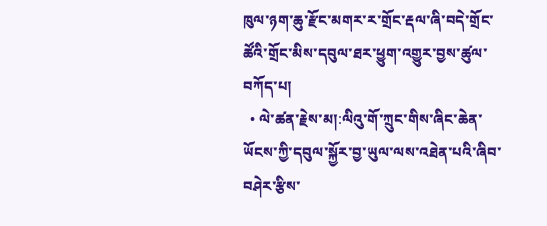ཁུལ་ཉག་ཆུ་རྫོང་མགར་ར་གྲོང་རྡལ་ཞི་བདེ་གྲོང་ཚོའི་གྲོང་མིས་དབུལ་ཐར་ཕྱུག་འགྱུར་བྱས་ཚུལ་བཀོད་པ།
  • ལེ་ཚན་རྗེས་མ།:ལིའུ་གོ་ཀྲུང་གིས་ཞིང་ཆེན་ཡོངས་ཀྱི་དབུལ་སྐྱོར་བྱ་ཡུལ་ལས་འཐེན་པའི་ཞིབ་བཤེར་རྩིས་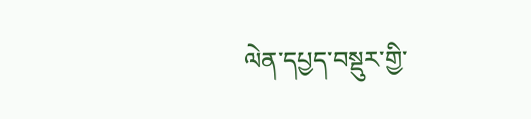ལེན་དཔྱད་བསྡུར་གྱི་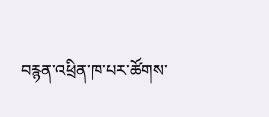བརྙན་འཕྲིན་ཁ་པར་ཚོགས་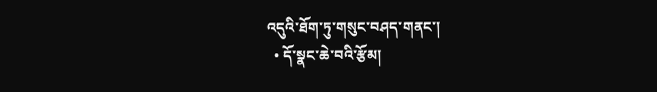འདུའི་ཐོག་ཏུ་གསུང་བཤད་གནང་།
  • དོ་སྣང་ཆེ་བའི་རྩོམ།